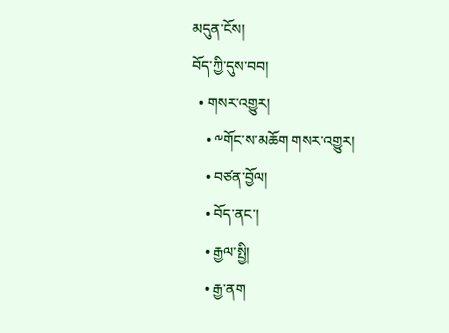མདུན་ངོས།
བོད་ཀྱི་དུས་བབ།
  • གསར་འགྱུར།
    • ༸གོང་ས་མཆོག གསར་འགྱུར།
    • བཙན་བྱོལ།
    • བོད་ནང་།
    • རྒྱལ་སྤྱི།
    • རྒྱ་ནག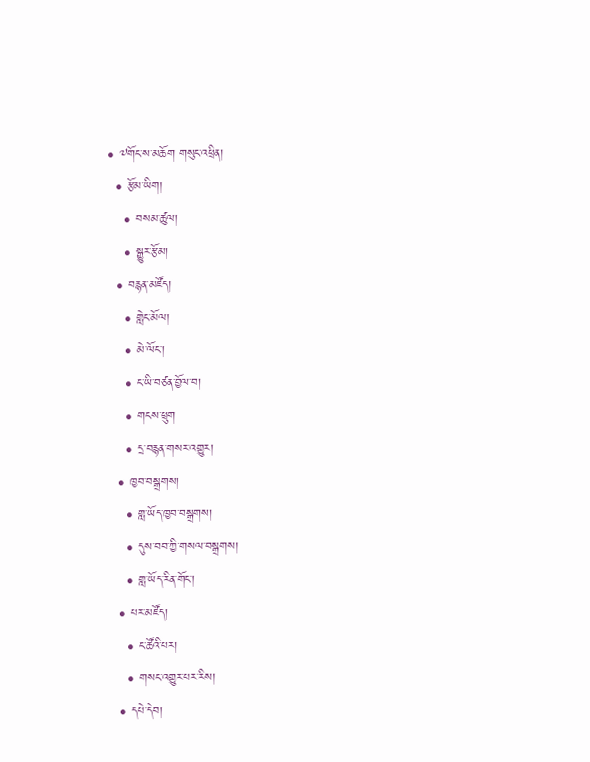• ༧གོང་ས་མཆོག གསུང་འཕྲིན།
  • རྩོམ་ཡིག།
    • བསམ་ཚུལ།
    • སྒྱུར་རྩོམ།
  • བརྙན་མཛོད།
    • གླེང་མོལ།
    • མེ་ལོང་།
    • ང་ཡི་བཙན་བྱོལ་བ།
    • གངས་ཕྲུག
    • དྲ་བརྙན་གསར་འགྱུར།
  • ཁྱབ་བསྒྲགས།
    • གླ་ཡོད་ཁྱབ་བསྒྲགས།
    • དུས་བབ་ཀྱི་གསལ་བསྒྲགས།
    • གླ་ཡོད་རིན་གོང་།
  • པར་མཛོད།
    • ང་ཚོའི་པར།
    • གསང་འགྱུར་པར་རིས།
  • དཔེ་དེབ།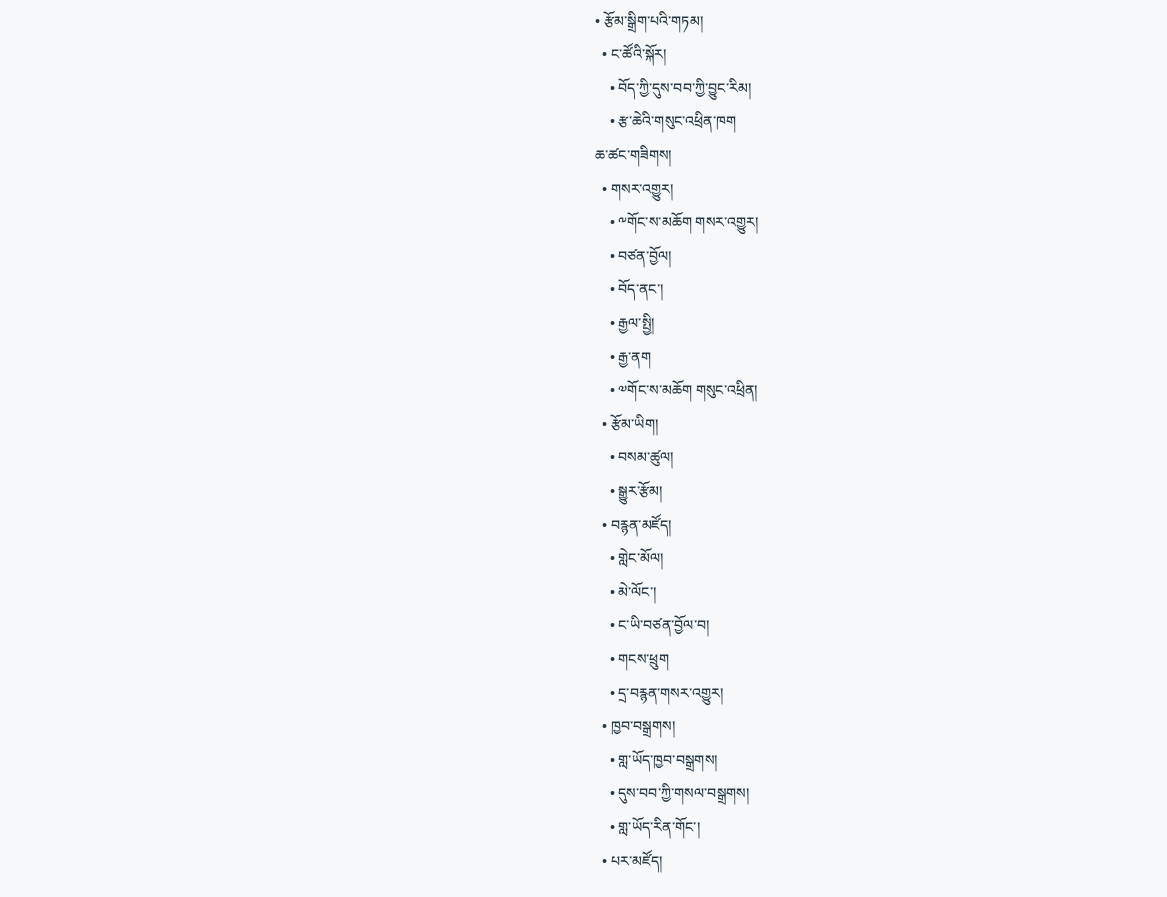• རྩོམ་སྒྲིག་པའི་གཏམ།
  • ང་ཚོའི་སྐོར།
    • བོད་ཀྱི་དུས་བབ་ཀྱི་བྱུང་རིམ།
    • རྩ་ཆེའི་གསུང་འཕྲིན་ཁག
ཆ་ཚང་གཟིགས།
  • གསར་འགྱུར།
    • ༸གོང་ས་མཆོག གསར་འགྱུར།
    • བཙན་བྱོལ།
    • བོད་ནང་།
    • རྒྱལ་སྤྱི།
    • རྒྱ་ནག
    • ༧གོང་ས་མཆོག གསུང་འཕྲིན།
  • རྩོམ་ཡིག།
    • བསམ་ཚུལ།
    • སྒྱུར་རྩོམ།
  • བརྙན་མཛོད།
    • གླེང་མོལ།
    • མེ་ལོང་།
    • ང་ཡི་བཙན་བྱོལ་བ།
    • གངས་ཕྲུག
    • དྲ་བརྙན་གསར་འགྱུར།
  • ཁྱབ་བསྒྲགས།
    • གླ་ཡོད་ཁྱབ་བསྒྲགས།
    • དུས་བབ་ཀྱི་གསལ་བསྒྲགས།
    • གླ་ཡོད་རིན་གོང་།
  • པར་མཛོད།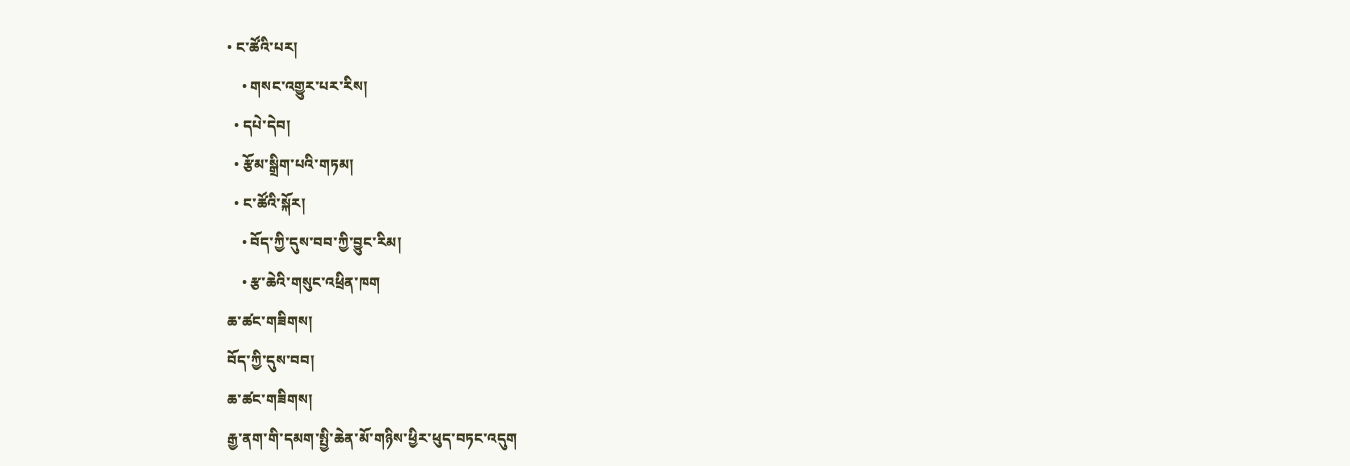• ང་ཚོའི་པར།
    • གསང་འགྱུར་པར་རིས།
  • དཔེ་དེབ།
  • རྩོམ་སྒྲིག་པའི་གཏམ།
  • ང་ཚོའི་སྐོར།
    • བོད་ཀྱི་དུས་བབ་ཀྱི་བྱུང་རིམ།
    • རྩ་ཆེའི་གསུང་འཕྲིན་ཁག
ཆ་ཚང་གཟིགས།
བོད་ཀྱི་དུས་བབ།
ཆ་ཚང་གཟིགས།
རྒྱ་ནག་གི་དམག་སྤྱི་ཆེན་མོ་གཉིས་ཕྱིར་ཕུད་བཏང་འདུག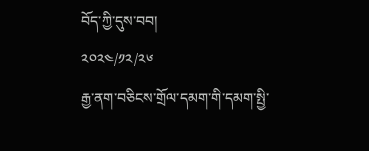བོད་ཀྱི་དུས་བབ།
༢༠༢༤/༡༢/༢༦
རྒྱ་ནག་བཅིངས་གྲོལ་དམག་གི་དམག་སྤྱི་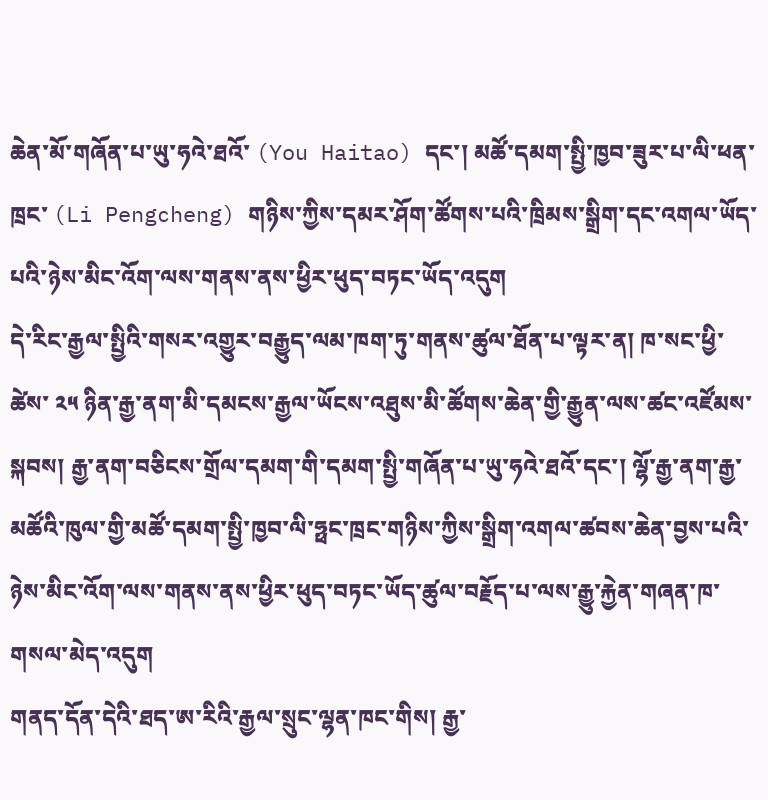ཆེན་མོ་གཞོན་པ་ཡུ་ཧའེ་ཐའོ་ (You Haitao) དང་། མཚོ་དམག་སྤྱི་ཁྱབ་ཟུར་པ་ལི་ཕན་ཁྲང་ (Li Pengcheng) གཉིས་ཀྱིས་དམར་ཤོག་ཚོགས་པའི་ཁྲིམས་སྒྲིག་དང་འགལ་ཡོད་པའི་ཉེས་མིང་འོག་ལས་གནས་ནས་ཕྱིར་ཕུད་བཏང་ཡོད་འདུག
དེ་རིང་རྒྱལ་སྤྱིའི་གསར་འགྱུར་བརྒྱུད་ལམ་ཁག་ཏུ་གནས་ཚུལ་ཐོན་པ་ལྟར་ན། ཁ་སང་ཕྱི་ཚེས་ ༢༥ ཉིན་རྒྱ་ནག་མི་དམངས་རྒྱལ་ཡོངས་འཐུས་མི་ཚོགས་ཆེན་གྱི་རྒྱུན་ལས་ཚང་འཛོམས་སྐབས། རྒྱ་ནག་བཅིངས་གྲོལ་དམག་གི་དམག་སྤྱི་གཞོན་པ་ཡུ་ཧའེ་ཐའོ་དང་། ལྷོ་རྒྱ་ནག་རྒྱ་མཚོའི་ཁུལ་གྱི་མཚོ་དམག་སྤྱི་ཁྱབ་ལི་ཧྥང་ཁྲང་གཉིས་ཀྱིས་སྒྲིག་འགལ་ཚབས་ཆེན་བྱས་པའི་ཉེས་མིང་འོག་ལས་གནས་ནས་ཕྱིར་ཕུད་བཏང་ཡོད་ཚུལ་བརྗོད་པ་ལས་རྒྱུ་རྐྱེན་གཞན་ཁ་གསལ་མེད་འདུག
གནད་དོན་དེའི་ཐད་ཨ་རིའི་རྒྱལ་སྲུང་ལྷན་ཁང་གིས། རྒྱ་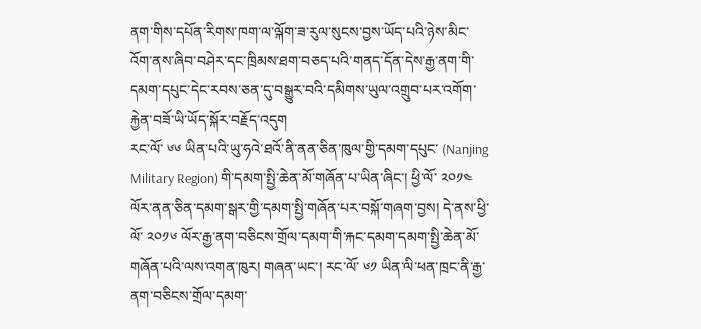ནག་གིས་དཔོན་རིགས་ཁག་ལ་ལྐོག་ཟ་རུལ་སུངས་བྱས་ཡོད་པའི་ཉེས་མིང་འོག་ནས་ཞིབ་བཤེར་དང་ཁྲིམས་ཐག་བཅད་པའི་གནད་དོན་དེས་རྒྱ་ནག་གི་དམག་དཔུང་དེང་རབས་ཅན་དུ་བསྒྱུར་བའི་དམིགས་ཡུལ་འགྲུབ་པར་འགོག་རྐྱེན་བཟོ་ཡི་ཡོད་སྐོར་བརྗོད་འདུག
རང་ལོ་ ༦༦ ཡིན་པའི་ཡུ་ཧའེ་ཐའོ་ནི་ནན་ཅིན་ཁུལ་གྱི་དམག་དཔུང་ (Nanjing Military Region) གི་དམག་སྤྱི་ཆེན་མོ་གཞོན་པ་ཡིན་ཞིང་། ཕྱི་ལོ་ ༢༠༡༤ ལོར་ནན་ཅིན་དམག་སྒར་གྱི་དམག་སྤྱི་གཞོན་པར་བསྐོ་གཞག་བྱས། དེ་ནས་ཕྱི་ལོ་ ༢༠༡༦ ལོར་རྒྱ་ནག་བཅིངས་གྲོལ་དམག་གི་རྐང་དམག་དམག་སྤྱི་ཆེན་མོ་གཞོན་པའི་ལས་འགན་ཁུར། གཞན་ཡང་། རང་ལོ་ ༦༡ ཡིན་ལི་ཕན་ཁྲང་ནི་རྒྱ་ནག་བཅིངས་གྲོལ་དམག་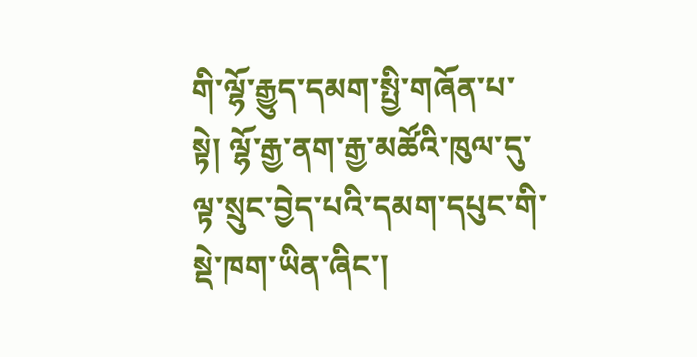གི་ལྷོ་རྒྱུད་དམག་སྤྱི་གཞོན་པ་སྟེ། ལྷོ་རྒྱ་ནག་རྒྱ་མཚོའི་ཁུལ་དུ་ལྟ་སྲུང་བྱེད་པའི་དམག་དཔུང་གི་སྡེ་ཁག་ཡིན་ཞིང་།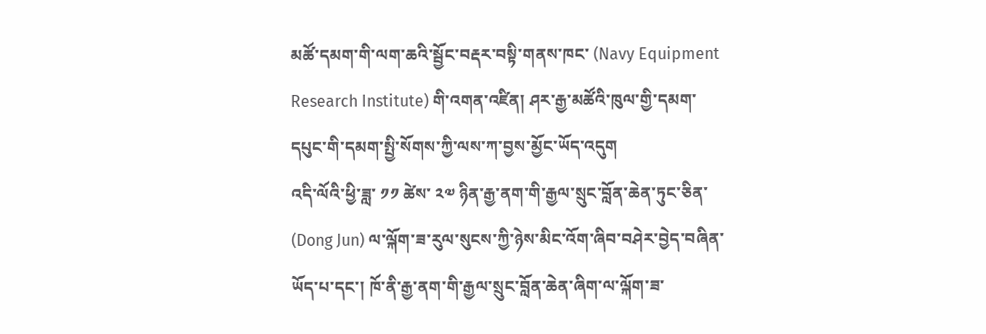མཚོ་དམག་གི་ལག་ཆའི་སྦྱོང་བརྡར་བསྟི་གནས་ཁང་ (Navy Equipment Research Institute) གི་འགན་འཛིན། ཤར་རྒྱ་མཚོའི་ཁུལ་གྱི་དམག་དཔུང་གི་དམག་སྤྱི་སོགས་ཀྱི་ལས་ཀ་བྱས་མྱོང་ཡོད་འདུག
འདི་ལོའི་ཕྱི་ཟླ་ ༡༡ ཚེས་ ༢༧ ཉིན་རྒྱ་ནག་གི་རྒྱལ་སྲུང་བློན་ཆེན་ཏུང་ཅིན་ (Dong Jun) ལ་ལྐོག་ཟ་རུལ་སུངས་ཀྱི་ཉེས་མིང་འོག་ཞིབ་བཤེར་བྱེད་བཞིན་ཡོད་པ་དང་། ཁོ་ནི་རྒྱ་ནག་གི་རྒྱལ་སྲུང་བློན་ཆེན་ཞིག་ལ་ལྐོག་ཟ་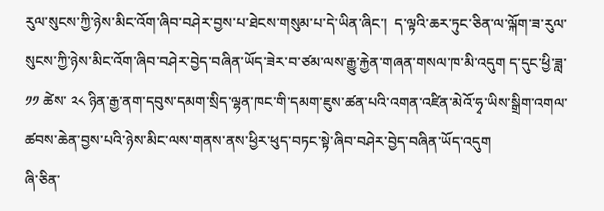རུལ་སུངས་ཀྱི་ཉེས་མིང་འོག་ཞིབ་བཤེར་བྱས་པ་ཐེངས་གསུམ་པ་དེ་ཡིན་ཞིང་།  ད་ལྟའི་ཆར་ཏུང་ཅིན་ལ་ལྐོག་ཟ་རུལ་སུངས་ཀྱི་ཉེས་མིང་འོག་ཞིབ་བཤེར་བྱེད་བཞིན་ཡོད་ཟེར་བ་ཙམ་ལས་རྒྱུ་རྐྱེན་གཞན་གསལ་ཁ་མི་འདུག ད་དུང་ཕྱི་ཟླ་ ༡༡ ཚེས་ ༢༨ ཉིན་རྒྱ་ནག་དབུས་དམག་སྲིད་ལྷན་ཁང་གི་དམག་ཇུས་ཚན་པའི་འགན་འཛིན་མེའོ་ཧྭ་ཡིས་སྒྲིག་འགལ་ཚབས་ཆེན་བྱས་པའི་ཉེས་མིང་ལས་གནས་ནས་ཕྱིར་ཕུད་བཏང་སྟེ་ཞིབ་བཤེར་བྱེད་བཞིན་ཡོད་འདུག
ཞི་ཅིན་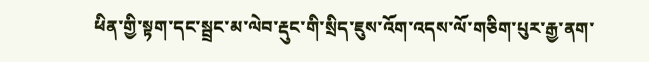ཕིན་གྱི་སྟག་དང་སྦྲང་མ་ལེབ་རྡུང་གི་སྲིད་ཇུས་འོག་འདས་ལོ་གཅིག་པུར་རྒྱ་ནག་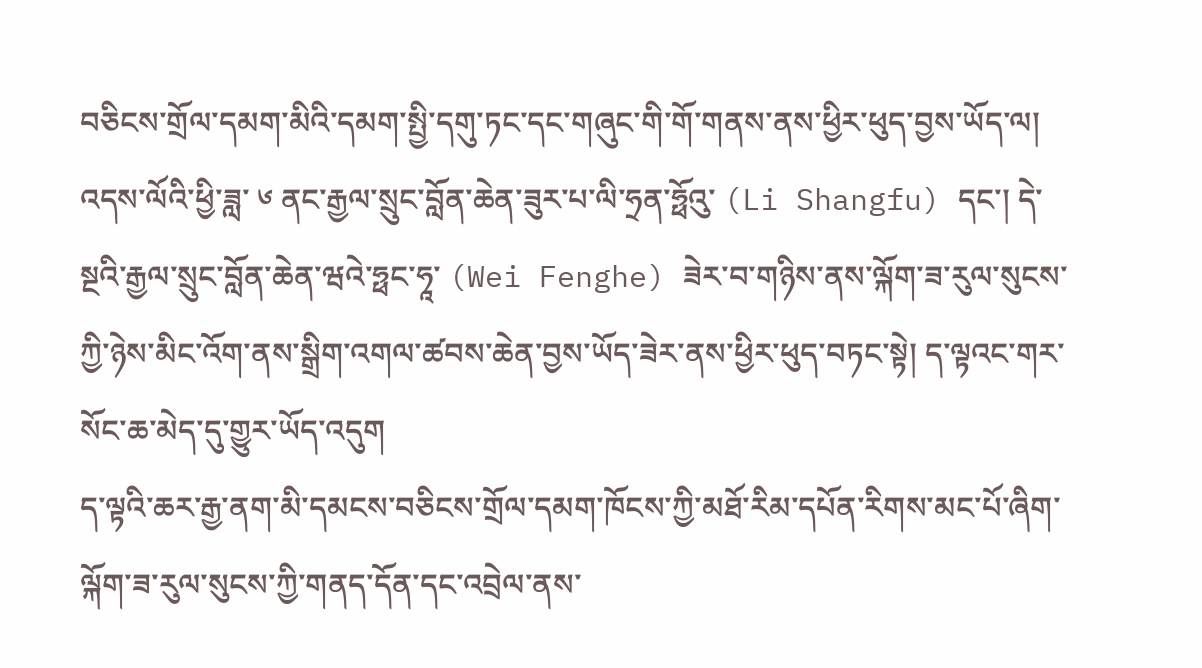བཅིངས་གྲོལ་དམག་མིའི་དམག་སྤྱི་དགུ་ཏང་དང་གཞུང་གི་གོ་གནས་ནས་ཕྱིར་ཕུད་བྱས་ཡོད་ལ། འདས་ལོའི་ཕྱི་ཟླ་ ༦ ནང་རྒྱལ་སྲུང་བློན་ཆེན་ཟུར་པ་ལི་ཧྲན་ཧྥོའུ་ (Li Shangfu) དང་། དེ་སྔའི་རྒྱལ་སྲུང་བློན་ཆེན་ཝའེ་ཧྥང་ཧཱ་ (Wei Fenghe) ཟེར་བ་གཉིས་ནས་ལྐོག་ཟ་རུལ་སུངས་ཀྱི་ཉེས་མིང་འོག་ནས་སྒྲིག་འགལ་ཚབས་ཆེན་བྱས་ཡོད་ཟེར་ནས་ཕྱིར་ཕུད་བཏང་སྟེ། ད་ལྟའང་གར་སོང་ཆ་མེད་དུ་གྱུར་ཡོད་འདུག
ད་ལྟའི་ཆར་རྒྱ་ནག་མི་དམངས་བཅིངས་གྲོལ་དམག་ཁོངས་ཀྱི་མཐོ་རིམ་དཔོན་རིགས་མང་པོ་ཞིག་ལྐོག་ཟ་རུལ་སུངས་ཀྱི་གནད་དོན་དང་འབྲེལ་ནས་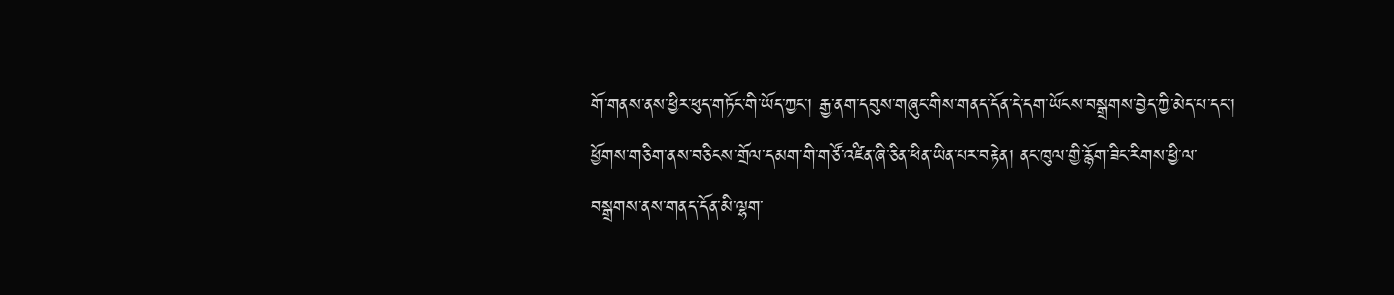གོ་གནས་ནས་ཕྱིར་ཕུད་གཏོང་གི་ཡོད་ཀྱང་། རྒྱ་ནག་དབུས་གཞུང་གིས་གནད་དོན་དེ་དག་ཡོངས་བསྒྲགས་བྱེད་ཀྱི་མེད་པ་དང་། ཕྱོགས་གཅིག་ནས་བཅིངས་གྲོལ་དམག་གི་གཙོ་འཛིན་ཞི་ཅིན་ཕིན་ཡིན་པར་བརྟེན། ནང་ཁུལ་གྱི་རྙོག་ཟིང་རིགས་ཕྱི་ལ་བསྒྲགས་ནས་གནད་དོན་མི་ལྷག་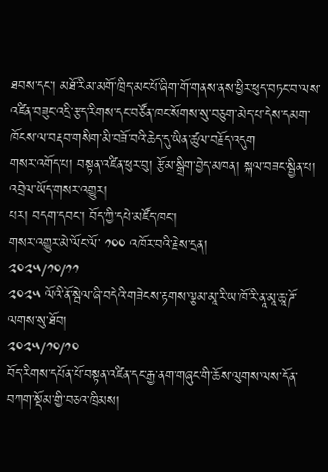ཐབས་དང་། མཐོ་རིམ་མགོ་ཁྲིད་མང་པོ་ཞིག་གོ་གནས་ནས་ཕྱིར་ཕུད་བཏང་བ་ལས་འཛིན་བཟུང་འདྲི་རྩད་རིགས་དང་བཙོན་ཁང་སོགས་སུ་བཅུག་མེད་པ་དེས་དམག་ཁོངས་ལ་བརྡབ་གསིག་མི་བཟོ་བའི་ཆེད་དུ་ཡིན་ཚུལ་བརྗོད་འདུག
གསར་འགོད་པ། བསྟན་འཛིན་ཕུར་བུ། རྩོམ་སྒྲིག་བྱེད་མཁན། སྐལ་བཟང་སྦྱིན་པ།
འབྲེལ་ཡོད་གསར་འགྱུར།
པར། བདག་དབང་། བོད་ཀྱི་དཔེ་མཛོད་ཁང་།
གསར་འགྱུར་མེ་ལོང་ལོ་ ༡༠༠ འཁོར་བའི་རྗེས་དྲན།
༢༠༢༥/༡༠/༡༡
༢༠༢༥ ལོའི་ནོ་སྦེལ་ཞི་བདེའི་གཟེངས་རྟགས་ལྕམ་མཱ་རི་ཡ་ཁོ་རི་ནཱ་མཱ་ཆཱ་ཌོ་ལགས་སུ་ཐོབ།
༢༠༢༥/༡༠/༡༠
བོད་རིགས་དཔོན་པོ་བསྟན་འཛིན་དང་རྒྱ་ནག་གཞུང་གི་ཆོས་ལུགས་ལས་དོན་བཀག་སྡོམ་གྱི་བཅའ་ཁྲིམས།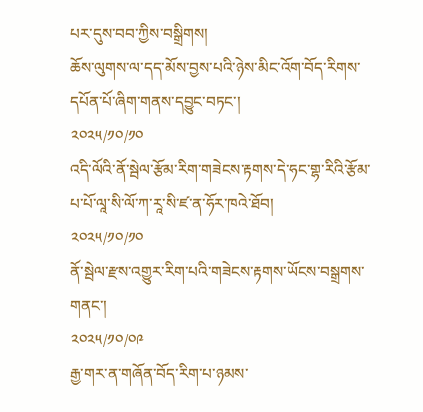པར་དུས་བབ་ཀྱིས་བསྒྲིགས།
ཆོས་ལུགས་ལ་དད་མོས་བྱས་པའི་ཉེས་མིང་འོག་བོད་རིགས་དཔོན་པོ་ཞིག་གནས་དབྱུང་བཏང་།
༢༠༢༥/༡༠/༡༠
འདི་ལོའི་ནོ་སྦེལ་རྩོམ་རིག་གཟེངས་རྟགས་དེ་ཧང་གྷ་རིའི་རྩོམ་པ་པོ་ལཱ་སི་ལོ་ཀ་རཱ་སི་ཛ་ན་ཧོར་ཁའེ་ཐོབ།
༢༠༢༥/༡༠/༡༠
ནོ་སྦེལ་རྫས་འགྱུར་རིག་པའི་གཟེངས་རྟགས་ཡོངས་བསྒྲགས་གནང་།
༢༠༢༥/༡༠/༠༩
རྒྱ་གར་ན་གཞོན་བོད་རིག་པ་ཉམས་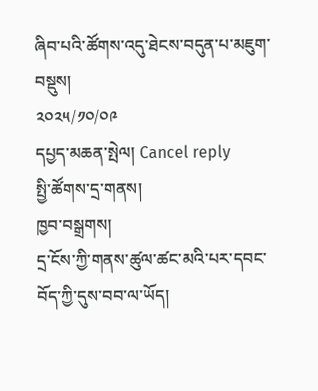ཞིབ་པའི་ཚོགས་འདུ་ཐེངས་བདུན་པ་མཇུག་བསྡུས།
༢༠༢༥/༡༠/༠༩
དཔྱད་མཆན་སྤེལ། Cancel reply
སྤྱི་ཚོགས་དྲ་གནས།
ཁྱབ་བསྒྲགས།
དྲ་ངོས་ཀྱི་གནས་ཚུལ་ཚང་མའི་པར་དབང་བོད་ཀྱི་དུས་བབ་ལ་ཡོད།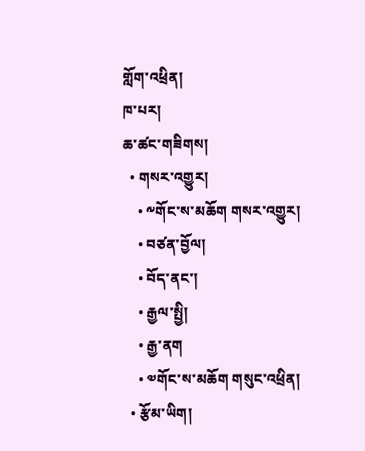གློག་འཕྲིན།
ཁ་པར།
ཆ་ཚང་གཟིགས།
  • གསར་འགྱུར།
    • ༸གོང་ས་མཆོག གསར་འགྱུར།
    • བཙན་བྱོལ།
    • བོད་ནང་།
    • རྒྱལ་སྤྱི།
    • རྒྱ་ནག
    • ༧གོང་ས་མཆོག གསུང་འཕྲིན།
  • རྩོམ་ཡིག།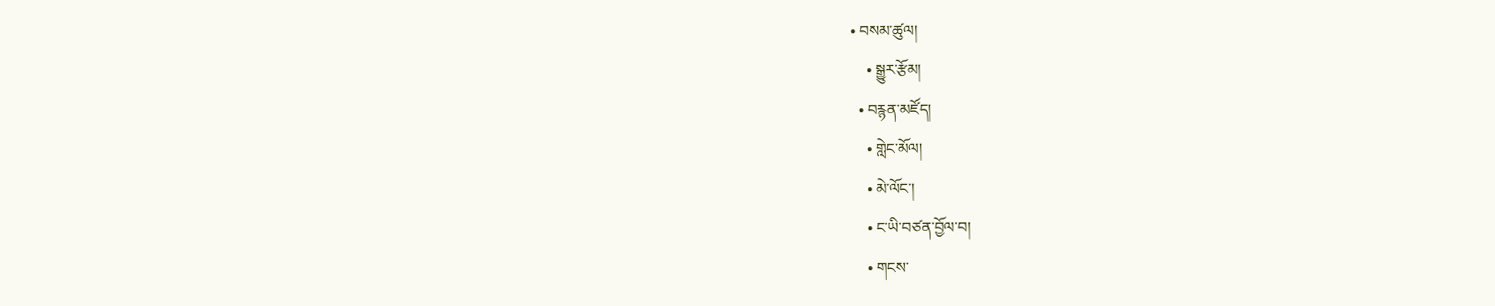• བསམ་ཚུལ།
    • སྒྱུར་རྩོམ།
  • བརྙན་མཛོད།
    • གླེང་མོལ།
    • མེ་ལོང་།
    • ང་ཡི་བཙན་བྱོལ་བ།
    • གངས་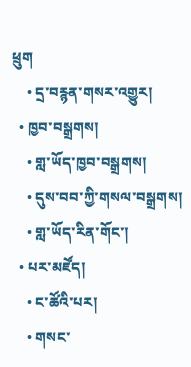ཕྲུག
    • དྲ་བརྙན་གསར་འགྱུར།
  • ཁྱབ་བསྒྲགས།
    • གླ་ཡོད་ཁྱབ་བསྒྲགས།
    • དུས་བབ་ཀྱི་གསལ་བསྒྲགས།
    • གླ་ཡོད་རིན་གོང་།
  • པར་མཛོད།
    • ང་ཚོའི་པར།
    • གསང་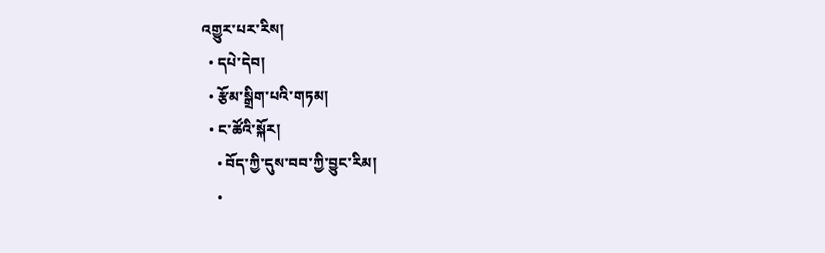འགྱུར་པར་རིས།
  • དཔེ་དེབ།
  • རྩོམ་སྒྲིག་པའི་གཏམ།
  • ང་ཚོའི་སྐོར།
    • བོད་ཀྱི་དུས་བབ་ཀྱི་བྱུང་རིམ།
    •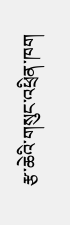རྩ་ཆེའི་གསུང་འཕྲིན་ཁག